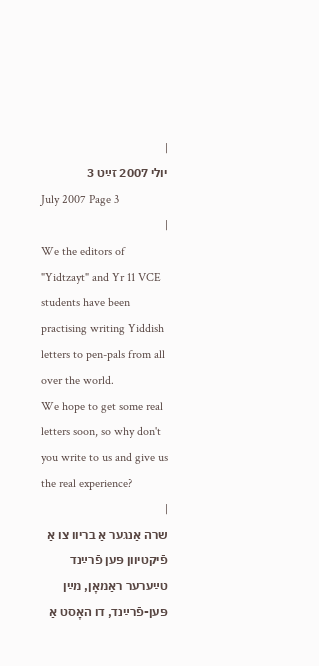|
יולי 2007 זײַט 3
July 2007 Page 3
|
We the editors of "Yidtzayt" and Yr 11 VCE students have been practising writing Yiddish letters to pen-pals from all over the world.
We hope to get some real letters soon, so why don't you write to us and give us the real experience?
|
שרה אַנגער אַ בריוו צו אַ פֿיקטיוון פּען פֿרײַנד
טײַערער ראַמאָן, מײַן פּען-פֿרײַנד, דו האָסט אַ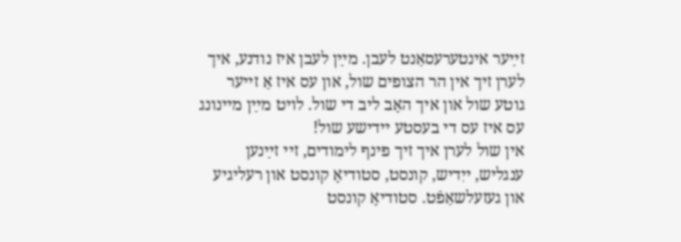זײַער אינטערעסאַנט לעבן. מײַן לעבן איז נודנע, איך לערן זיך אין הר הצופים שול, און עס איז אַ זייער גוטע שול און איך האָב ליב די שול. לויט מײַן מיינונג עס איז עס די בעסטע יידישע שול!
אין שול לערן איך זיך פינף לימודים, זיי זײַנען ענגליש, ייִדיש, קונסט, סטודיאָ קונסט און רעליגיע און געזעלשאַפֿט. סטודיאָ קונסט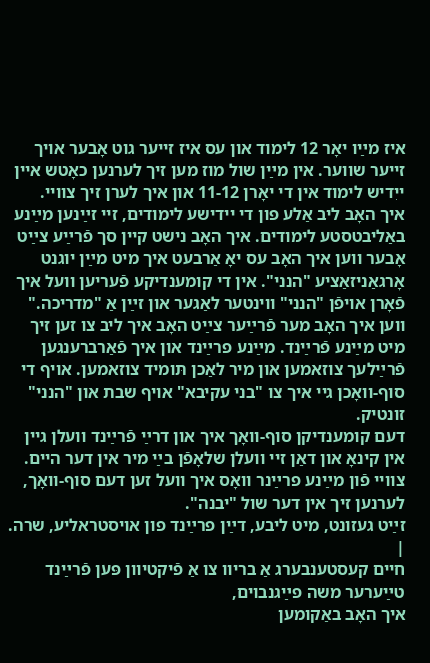איז מײַו יאָר 12 לימוד און עס איז זייער גוט אָבער אויך זייער שווער. אין מײַן שול מוז מען זיך לערנען כאָטש איין ייִדיש לימוד אין די יאָרן 11-12 און איך לערן זיך צוויי.
איך האָב ליב אַלע פון די יידישע לימודים, זיי זײַנען מײַנע באַליבטסטע לימודים. איך האָב נישט קיין סך פֿרײַע צײַט אָבער ווען איך האָב עס יאָ אַרבעט איך מיט מײַן יוגנט אָרגאַניזאַציע "הנני". אין די קומענדיקע פֿעריען וועל איך פֿאָרן אויפֿן "הנני" ווינטער לאַגער און זײַן אַ "מדריכה."
ווען איך האָב מער פֿרײַער צײַט האָב איך ליב צו זען זיך מיט מײַנע פֿרײַנד. מײַנע פרײַנד און איך פֿאַרברענגען פֿרײַלעך צוזאמען און מיר לאַכן תּומיד צוזאמען. אויף די סוף-וואָכן גיי איך צו "בני עקיבא" אויף שבת און "הנני" זונטיק.
דעם קומענדיקן סוף-וואָך איך און דרײַ פֿרײַנד וועלן גיין אין קינאָ און דאַן זיי וועלן שלאָפֿן בײַ מיר אין דער היים. צוויי פֿון מײַנע פרײַנר וואָס איך וועל זען דעם סוף-וואָך, לערנען זיך אין דער שול "יבנה".
זײַט געזונט, מיט ליבע, דײַן פרײַנד פון אויסטראליע, שרה.
|
חיים קעסטענבערג אַ בריוו צו אַ פֿיקטיוון פּען פֿרײַנד
טײַערער משה פײַגנבוים,
איך האָב באַקומען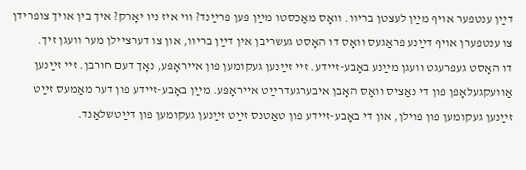דײַן ענטפער אויף מײַן לעצטן בריוו. וואָס מאַכסטו מײַן פּען פרײַנד? ווי איז ניו יאָרק? איך בין אויך צופרידן צו ענטפערן אויף דײַנע פראַגעס וואָס דו האָסט געשריבן אין דײַן בריוו, און צו דערציילן מער וועגן זיך.
דו האָסט געפרעגט וועגן מײַנע באָבע-זיידע. זיי זײַנען געקומען פון אייראָפּע, נאָך דעם חורבן. זיי זײַנען אַוועקגעלאָפן פון די נאַציס וואָס האָבן איבערגעדרײַט אייראָפּע. מײַן באָבע-זיידע פון דער מאַמעס זײַט זײַנען געקומען פון פּוילן, און די באָבע-זיידע פון טאַטנס זײַט זײַנען געקומען פון דײַטשלאַנד.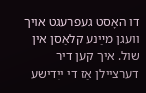דו האָסט געפרעגט אויך וועגן מײַנע קלאַסן אין שול. איך קען דיר דערציילן אַז די ייִדישע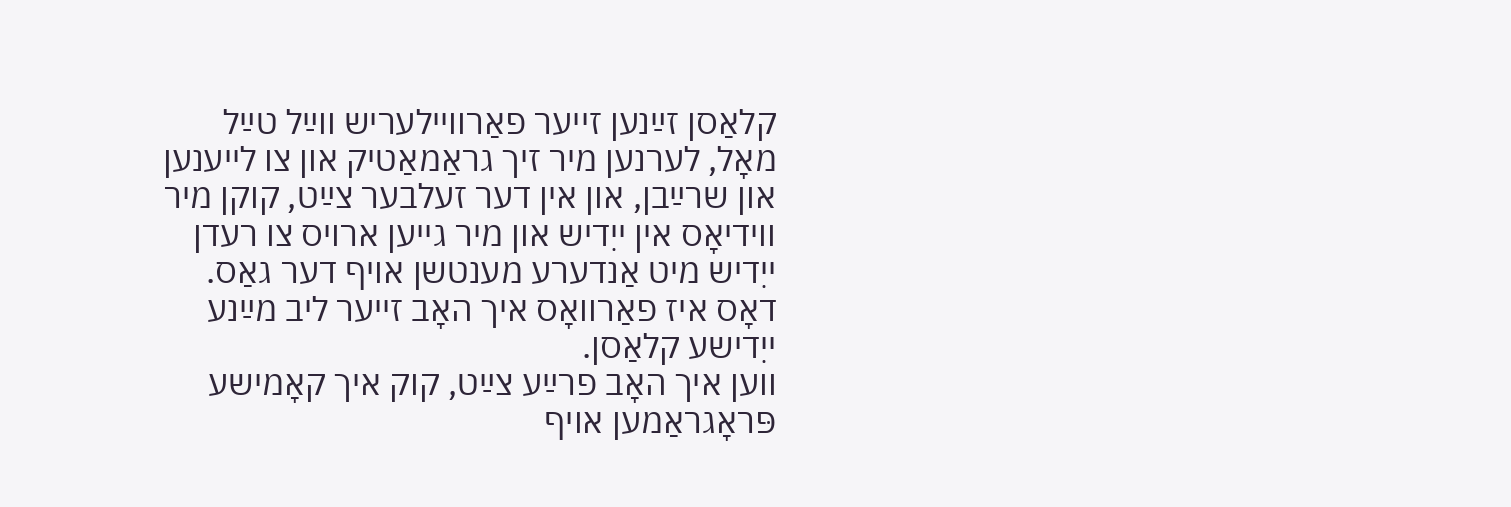קלאַסן זײַנען זייער פאַרוויילעריש ווײַל טײַל מאָל, לערנען מיר זיך גראַמאַטיק און צו לייענען און שרײַבן, און אין דער זעלבער צײַט, קוקן מיר ווידיאָס אין ייִדיש און מיר גייען ארויס צו רעדן ייִדיש מיט אַנדערע מענטשן אויף דער גאַס. דאָס איז פאַרוואָס איך האָב זייער ליב מײַנע ייִדישע קלאַסן.
ווען איך האָב פרײַע צײַט, קוק איך קאָמישע פּראָגראַמען אויף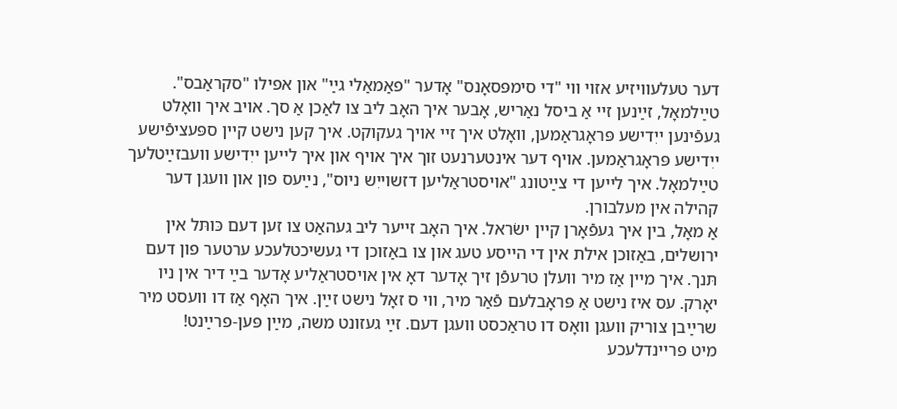דער טעלעוויזיע אזוי ווי "די סימפּסאָנס" אָדער "פאַמאַלי גײַ" און אפילו "סקראַבס". טײַלמאָל, זײַנען זיי אַ ביסל נאַריש, אָבער איך האָב ליב צו לאַכן אַ סך. אויב איך וואָלט געפֿינען ייִדישע פּראָגראַמען, וואָלט איך זיי אויך געקוקט. איך קען נישט קיין ספּעציפֿישע ייִדישע פּראָגראַמען. אויף דער אינטערנעט זוך איך אויף און איך לייען ייִדישע וועבזײַטלעך טײַלמאָל. איך לייען די צײַטונג "אויסטראַליען דזשוייִש ניוס", נײַעס פון און וועגן דער קהילה אין מעלבורן.
אַ מאָל, בין איך געפֿאָרן קיין ישׂראל. איך האָב זייער ליב געהאַט צו זען דעם כּותּל אין ירושלים, באַזוכן אילת אין די הייסע טעג און צו באַזוכן די געשיכטלעכע ערטער פון דעם תּנך. איך מיין אַז מיר וועלן טרעפֿן זיך אָדער דאָ אין אויסטראַליע אָדער בײַ דיר אין ניו יאָרק. עס איז נישט אַ פּראָבלעם פֿאַר מיר, ווי ס זאָל נישט זײַן. איך האָף אַז דו וועסט מיר שרײַבן צוריק וועגן וואָס דו טראַכסט וועגן דעם. זײַ געזונט משה, מײַן פּען-פרײַנט!
מיט פריינדלעכע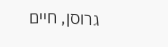גרוסן, חיים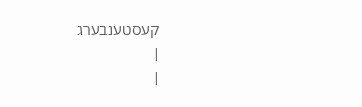קעסטענבערג
|
|